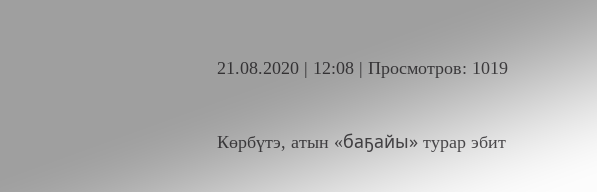21.08.2020 | 12:08 | Просмотров: 1019

Көрбүтэ, атын «баҕайы» турар эбит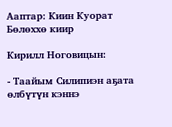Ааптар: Киин Куорат
Бөлөххө киир

Кирилл Ноговицын:

- Таайым Силипиэн аҕата өлбүтүн кэннэ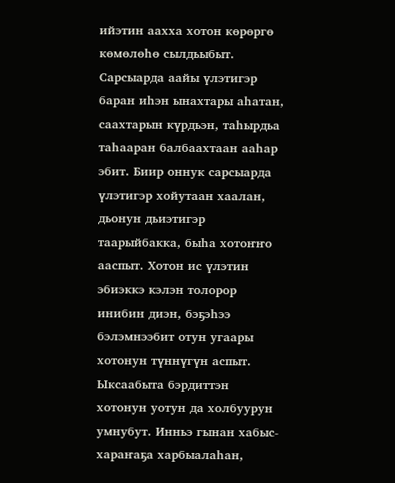ийэтин аахха хотон көрөргө көмөлөһө сылдьыбыт. Сарсыарда аайы үлэтигэр баран иһэн ынахтары аһатан, саахтарын күрдьэн, таһырдьа таһааран балбаахтаан ааһар эбит. Биир оннук сарсыарда үлэтигэр хойутаан хаалан, дьонун дьиэтигэр таарыйбакка, быһа хотоҥҥо ааспыт. Хотон ис үлэтин эбиэккэ кэлэн толорор инибин диэн, бэҕэһээ бэлэмнээбит отун угаары хотонун түннүгүн аспыт. Ыксаабыта бэрдиттэн хотонун уотун да холбуурун умнубут. Инньэ гынан хабыс-хараҥаҕа харбыалаһан,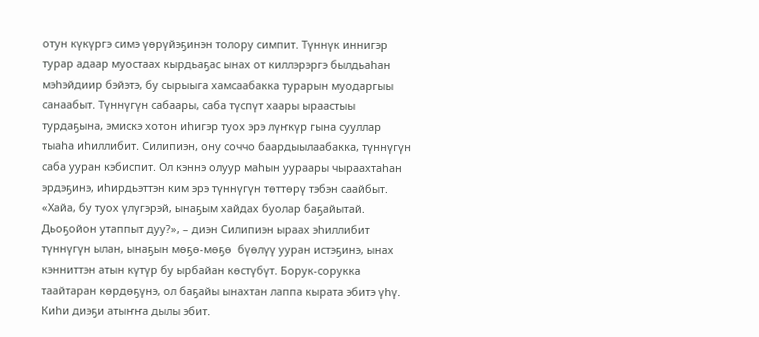отун күкүргэ симэ үөрүйэҕинэн толору симпит. Түннүк иннигэр турар адаар муостаах кырдьаҕас ынах от киллэрэргэ былдьаһан мэһэйдиир бэйэтэ, бу сырыыга хамсаабакка турарын муодаргыы санаабыт. Түннүгүн сабаары, саба түспүт хаары ыраастыы турдаҕына, эмискэ хотон иһигэр туох эрэ лүҥкүр гына сууллар тыаһа иһиллибит. Силипиэн, ону соччо баардыылаабакка, түннүгүн саба ууран кэбиспит. Ол кэннэ олуур маһын уураары чыраахтаһан эрдэҕинэ, иһирдьэттэн ким эрэ түннүгүн төттөрү тэбэн саайбыт. «Хайа, бу туох үлүгэрэй, ынаҕым хайдах буолар баҕайытай. Дьоҕойон утаппыт дуу?», – диэн Силипиэн ыраах эһиллибит түннүгүн ылан, ынаҕын мөҕө-мөҕө  бүөлүү ууран истэҕинэ, ынах кэнниттэн атын күтүр бу ырбайан көстүбүт. Борук-сорукка таайтаран көрдөҕүнэ, ол баҕайы ынахтан лаппа кырата эбитэ үһү. Киһи диэҕи атыҥҥа дылы эбит.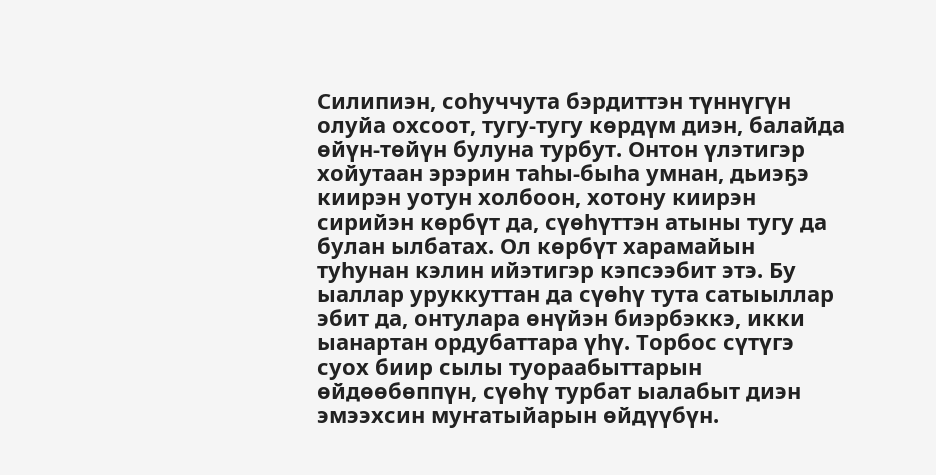Силипиэн, соһуччута бэрдиттэн түннүгүн олуйа охсоот, тугу-тугу көрдүм диэн, балайда өйүн-төйүн булуна турбут. Онтон үлэтигэр хойутаан эрэрин таһы-быһа умнан, дьиэҕэ киирэн уотун холбоон, хотону киирэн сирийэн көрбүт да, сүөһүттэн атыны тугу да булан ылбатах. Ол көрбүт харамайын туһунан кэлин ийэтигэр кэпсээбит этэ. Бу ыаллар уруккуттан да сүөһү тута сатыыллар эбит да, онтулара өнүйэн биэрбэккэ, икки ыанартан ордубаттара үһү. Торбос сүтүгэ суох биир сылы туораабыттарын өйдөөбөппүн, сүөһү турбат ыалабыт диэн эмээхсин муҥатыйарын өйдүүбүн.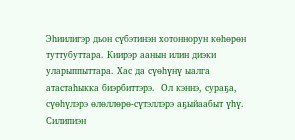Эһиилигэр дьон сүбэтинэн хотоннорун көһөрөн туттубуттара. Киирэр аанын илин диэки уларыппыттара. Хас да сүөһүнү ыалга атастаһыкка биэрбиттэрэ.  Ол кэннэ, сураҕа, сүөһүлэрэ өлөллөрө-сүтэллэрэ аҕыйаабыт үһү. Силипиэн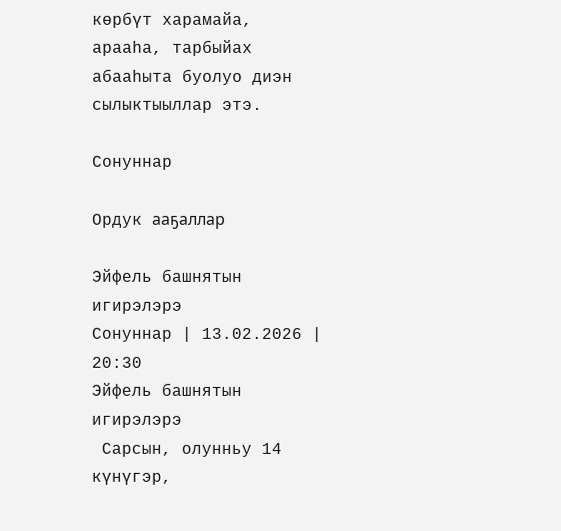көрбүт харамайа, арааһа, тарбыйах абааһыта буолуо диэн сылыктыыллар этэ.

Сонуннар

Ордук ааҕаллар

Эйфель башнятын игирэлэрэ
Сонуннар | 13.02.2026 | 20:30
Эйфель башнятын игирэлэрэ
 Сарсын, олунньу 14 күнүгэр,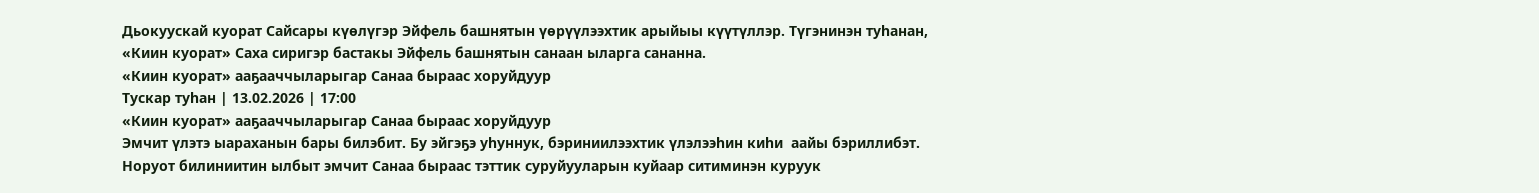Дьокуускай куорат Сайсары күөлүгэр Эйфель башнятын үөрүүлээхтик арыйыы күүтүллэр. Түгэнинэн туһанан, «Киин куорат» Саха сиригэр бастакы Эйфель башнятын санаан ыларга сананна.
«Киин куорат» ааҕааччыларыгар Санаа быраас хоруйдуур
Тускар туһан | 13.02.2026 | 17:00
«Киин куорат» ааҕааччыларыгар Санаа быраас хоруйдуур
Эмчит үлэтэ ыараханын бары билэбит. Бу эйгэҕэ уһуннук, бэриниилээхтик үлэлээһин киһи  аайы бэриллибэт. Норуот билиниитин ылбыт эмчит Санаа быраас тэттик суруйууларын куйаар ситиминэн куруук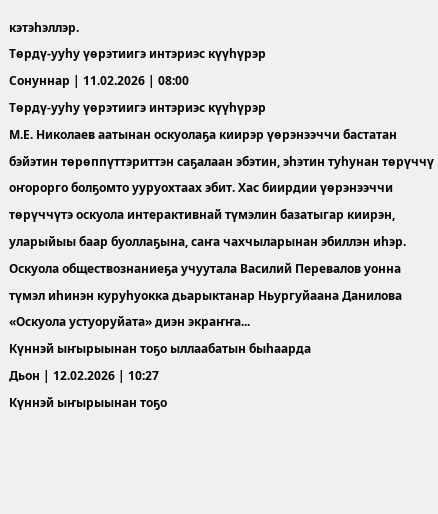кэтэһэллэр.
Төрдү-ууһу үөрэтиигэ интэриэс күүһүрэр
Сонуннар | 11.02.2026 | 08:00
Төрдү-ууһу үөрэтиигэ интэриэс күүһүрэр
М.Е. Николаев аатынан оскуолаҕа киирэр үөрэнээччи бастатан бэйэтин төрөппүттэриттэн саҕалаан эбэтин, эһэтин туһунан төрүччү оҥорорго болҕомто ууруохтаах эбит. Хас биирдии үөрэнээччи төрүччүтэ оскуола интерактивнай түмэлин базатыгар киирэн, уларыйыы баар буоллаҕына, саҥа чахчыларынан эбиллэн иһэр. Оскуола обществознаниеҕа учуутала Василий Перевалов уонна түмэл иһинэн куруһуокка дьарыктанар Ньургуйаана Данилова «Оскуола устуоруйата» диэн экраҥҥа...
Күннэй ыҥырыынан тоҕо ыллаабатын быһаарда
Дьон | 12.02.2026 | 10:27
Күннэй ыҥырыынан тоҕо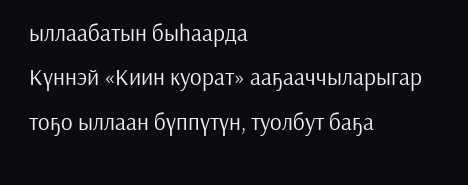ыллаабатын быһаарда
Күннэй «Киин куорат» ааҕааччыларыгар тоҕо ыллаан бүппүтүн, туолбут баҕа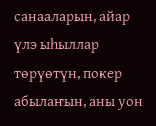санааларын, айар үлэ ыһыллар төрүөтүн, покер абылаҥын, аны уон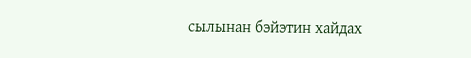сылынан бэйэтин хайдах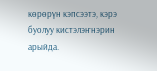көрөрүн кэпсээтэ, кэрэ буолуу кистэлэҥнэрин арыйда.